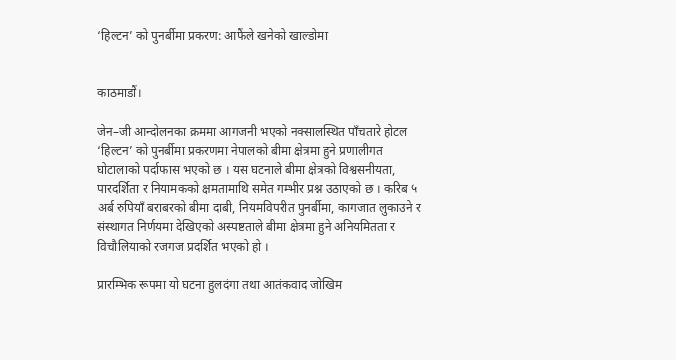‘हिल्टन’ को पुनर्बीमा प्रकरण: आफैंले खनेको खाल्डोमा


काठमाडौं।

जेन–जी आन्दोलनका क्रममा आगजनी भएको नक्सालस्थित पाँचतारे होटल ‘हिल्टन’ को पुनर्बीमा प्रकरणमा नेपालको बीमा क्षेत्रमा हुने प्रणालीगत घोटालाको पर्दाफास भएको छ । यस घटनाले बीमा क्षेत्रको विश्वसनीयता, पारदर्शिता र नियामकको क्षमतामाथि समेत गम्भीर प्रश्न उठाएको छ । करिब ५ अर्ब रुपियाँ बराबरको बीमा दाबी, नियमविपरीत पुनर्बीमा, कागजात लुकाउने र संस्थागत निर्णयमा देखिएको अस्पष्टताले बीमा क्षेत्रमा हुने अनियमितता र विचौलियाको रजगज प्रदर्शित भएको हो ।

प्रारम्भिक रूपमा यो घटना हुलदंगा तथा आतंकवाद जोखिम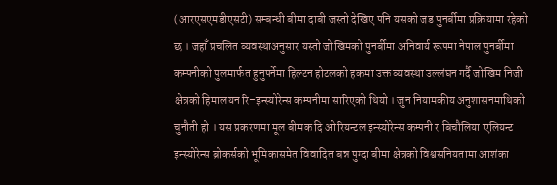(आरएसएमडीएसटी) सम्बन्धी बीमा दाबी जस्तो देखिए पनि यसको जड पुनर्बीमा प्रक्रियामा रहेको छ । जहाँ प्रचलित व्यवस्थाअनुसार यस्तो जोखिमको पुनर्बीमा अनिवार्य रूपमा नेपाल पुनर्बीमा कम्पनीको पुलमार्फत हुनुपर्नेमा हिल्टन होटलको हकमा उक्त व्यवस्था उल्लंघन गर्दै जोखिम निजी क्षेत्रको हिमालयन रि–इन्स्योरेन्स कम्पनीमा सारिएको थियो । जुन नियामकीय अनुशासनमाथिको चुनौती हो । यस प्रकरणमा मूल बीमक दि ओरियन्टल इन्स्योरेन्स कम्पनी र बिचौलिया एलियन्ट इन्स्योरेन्स ब्रोकर्सको भूमिकासमेत विवादित बन्न पुग्दा बीमा क्षेत्रको विश्वसनियतामा आशंका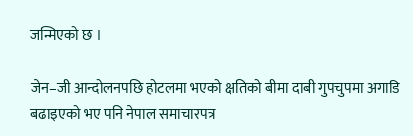जन्मिएको छ ।

जेन–जी आन्दोलनपछि होटलमा भएको क्षतिको बीमा दाबी गुपचुपमा अगाडि बढाइएको भए पनि नेपाल समाचारपत्र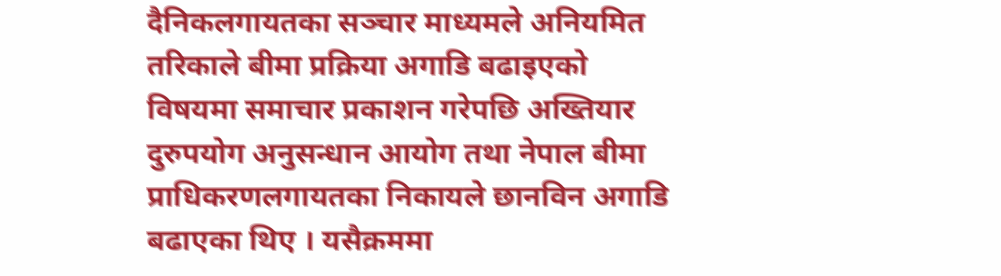दैनिकलगायतका सञ्चार माध्यमले अनियमित तरिकाले बीमा प्रक्रिया अगाडि बढाइएको विषयमा समाचार प्रकाशन गरेपछि अख्तियार दुरुपयोग अनुसन्धान आयोग तथा नेपाल बीमा प्राधिकरणलगायतका निकायले छानविन अगाडि बढाएका थिए । यसैक्रममा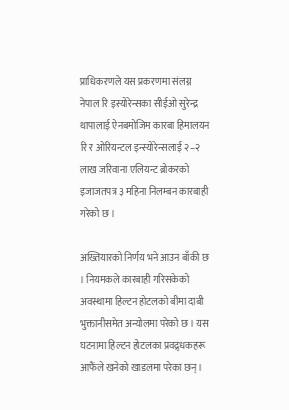प्राधिकरणले यस प्रकरणमा संलग्न नेपाल रि इस्योरेन्सका सीईओ सुरेन्द्र थापालाई ऐनबमोजिम कारबा हिमालयन रि र ओरियन्टल इन्स्योरेन्सलाई २–२ लाख जरिवाना एलियन्ट ब्रोकरको इजाजतपत्र ३ महिना निलम्बन कारबाही गरेको छ ।

अख्तियारको निर्णय भने आउन बाँकी छ । नियमकले कारबाही गरिसकेको अवस्थामा हिल्टन होटलको बीमा दाबी भुक्तानीसमेत अन्योलमा परेको छ । यस घटनामा हिल्टन होटलका प्रवद्र्धकहरू आफैंले खनेको खाडलमा परेका छन् ।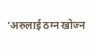‘अरुलाई ठग्न खोज्न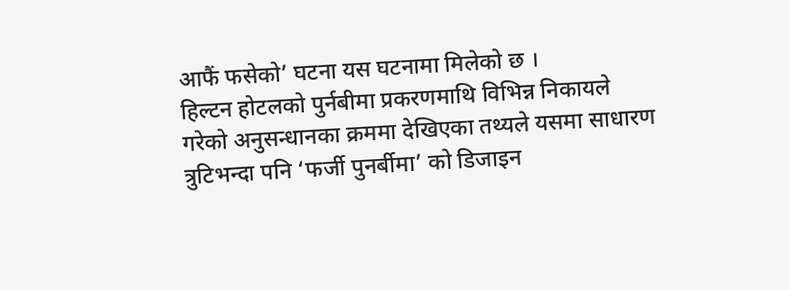आफैं फसेको’ घटना यस घटनामा मिलेको छ ।
हिल्टन होटलको पुर्नबीमा प्रकरणमाथि विभिन्न निकायले गरेको अनुसन्धानका क्रममा देखिएका तथ्यले यसमा साधारण त्रुटिभन्दा पनि ‘फर्जी पुनर्बीमा’ को डिजाइन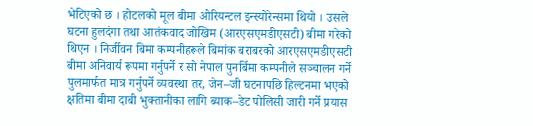भेटिएको छ । होटलको मूल बीमा ओरियन्टल इन्स्योरेन्समा थियो । उसले घटना हुलदंगा तथा आतंकवाद जोखिम (आरएसएमडीएसटी) बीमा गरेको थिएन । निर्जीवन बिमा कम्पनीहरूले बिमांक बराबरको आरएसएमडीएसटी बीमा अनिवार्य रूपमा गर्नुपर्ने र सो नेपाल पुनर्बिमा कम्पनीले सञ्चालन गर्ने पुलमार्फत मात्र गर्नुपर्ने व्यवस्था तर, जेन–जी घटनापछि हिल्टनमा भएको क्षतिमा बीमा दाबी भुक्तानीका लागि ब्याक–डेट पोलिसी जारी गर्ने प्रयास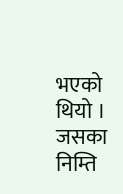भएको थियो । जसका निम्ति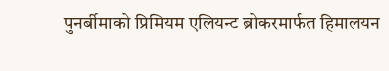पुनर्बीमाको प्रिमियम एलियन्ट ब्रोकरमार्फत हिमालयन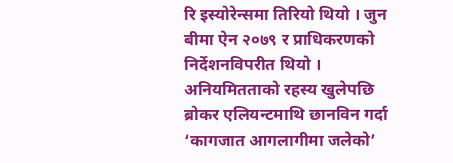रि इस्योरेन्समा तिरियो थियो । जुन बीमा ऐन २०७९ र प्राधिकरणको निर्देशनविपरीत थियो । अनियमितताको रहस्य खुलेपछि ब्रोकर एलियन्टमाथि छानविन गर्दा ‘कागजात आगलागीमा जलेको’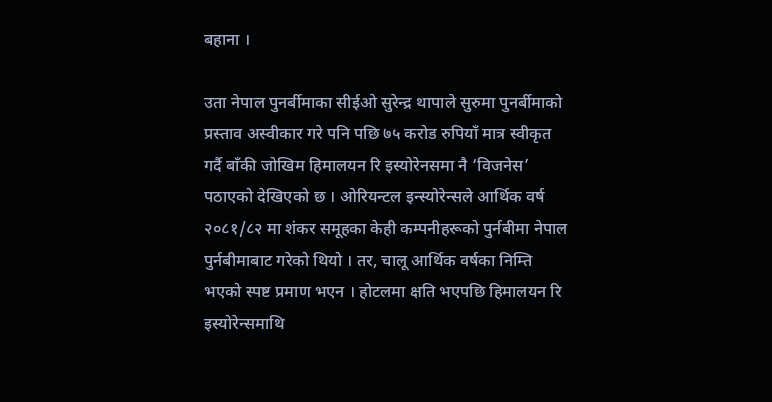बहाना ।

उता नेपाल पुनर्बीमाका सीईओ सुरेन्द्र थापाले सुरुमा पुनर्बीमाको प्रस्ताव अस्वीकार गरे पनि पछि ७५ करोड रुपियाँ मात्र स्वीकृत गर्दै बाँकी जोखिम हिमालयन रि इस्योरेनसमा नै ‘विजनेस’ पठाएको देखिएको छ । ओरियन्टल इन्स्योरेन्सले आर्थिक वर्ष २०८१/८२ मा शंकर समूहका केही कम्पनीहरूको पुर्नबीमा नेपाल पुर्नबीमाबाट गरेको थियो । तर, चालू आर्थिक वर्षका निम्ति भएको स्पष्ट प्रमाण भएन । होटलमा क्षति भएपछि हिमालयन रि इस्योरेन्समाथि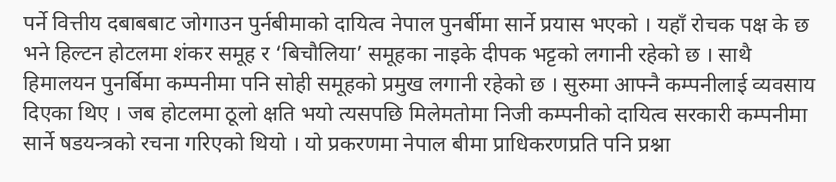पर्ने वित्तीय दबाबबाट जोगाउन पुर्नबीमाको दायित्व नेपाल पुनर्बीमा सार्ने प्रयास भएको । यहाँ रोचक पक्ष के छ भने हिल्टन होटलमा शंकर समूह र ‘बिचौलिया’ समूहका नाइके दीपक भट्टको लगानी रहेको छ । साथै हिमालयन पुनर्बिमा कम्पनीमा पनि सोही समूहको प्रमुख लगानी रहेको छ । सुरुमा आफ्नै कम्पनीलाई व्यवसाय दिएका थिए । जब होटलमा ठूलो क्षति भयो त्यसपछि मिलेमतोमा निजी कम्पनीको दायित्व सरकारी कम्पनीमा सार्ने षडयन्त्रको रचना गरिएको थियो । यो प्रकरणमा नेपाल बीमा प्राधिकरणप्रति पनि प्रश्ना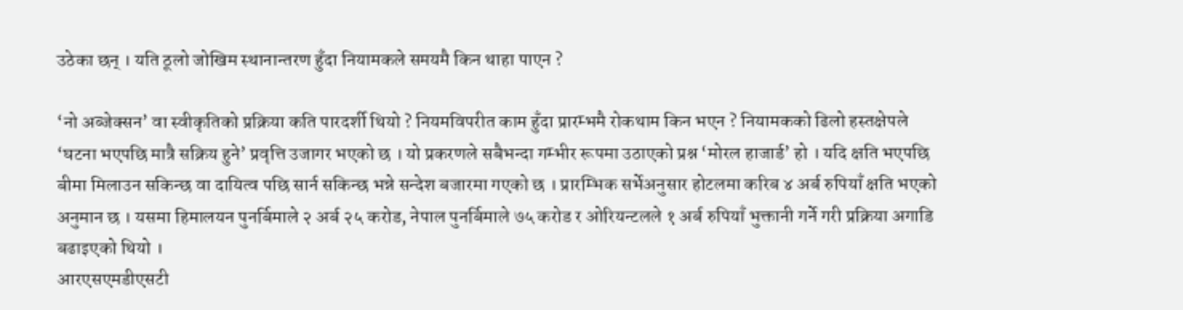उठेका छन् । यति ठूलो जोखिम स्थानान्तरण हुँदा नियामकले समयमै किन थाहा पाएन ?

‘नो अब्जेक्सन’ वा स्वीकृतिको प्रक्रिया कति पारदर्शी थियो ? नियमविपरीत काम हुँदा प्रारम्भमै रोकथाम किन भएन ? नियामकको ढिलो हस्तक्षेपले ‘घटना भएपछि मात्रै सक्रिय हुने’ प्रवृत्ति उजागर भएको छ । यो प्रकरणले सबैभन्दा गम्भीर रूपमा उठाएको प्रश्न ‘मोरल हाजार्ड’ हो । यदि क्षति भएपछि बीमा मिलाउन सकिन्छ वा दायित्व पछि सार्न सकिन्छ भन्ने सन्देश बजारमा गएको छ । प्रारम्भिक सर्भेअनुसार होटलमा करिब ४ अर्ब रुपियाँ क्षति भएको अनुमान छ । यसमा हिमालयन पुनर्बिमाले २ अर्ब २५ करोड, नेपाल पुनर्बिमाले ७५ करोड र ओरियन्टलले १ अर्ब रुपियाँ भुक्तानी गर्ने गरी प्रक्रिया अगाडि बढाइएको थियो ।
आरएसएमडीएसटी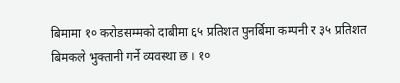बिमामा १० करोडसम्मको दाबीमा ६५ प्रतिशत पुनर्बिमा कम्पनी र ३५ प्रतिशत बिमकले भुक्तानी गर्ने व्यवस्था छ । १०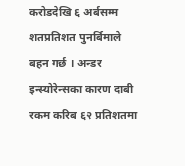करोडदेखि ६ अर्बसम्म शतप्रतिशत पुनर्बिमाले बहन गर्छ । अन्डर इन्स्योरेन्सका कारण दाबी रकम करिब ६२ प्रतिशतमा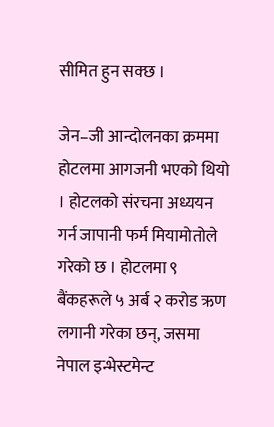सीमित हुन सक्छ ।

जेन–जी आन्दोलनका क्रममा होटलमा आगजनी भएको थियो । होटलको संरचना अध्ययन गर्न जापानी फर्म मियामोतोले गरेको छ । होटलमा ९ बैंकहरूले ५ अर्ब २ करोड ऋण लगानी गरेका छन्, जसमा नेपाल इन्भेस्टमेन्ट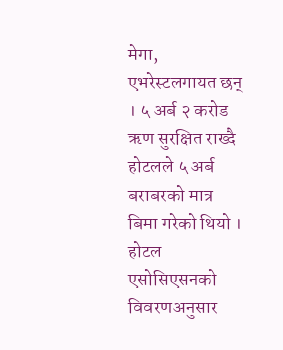मेगा, एभरेस्टलगायत छन् । ५ अर्ब २ करोड ऋण सुरक्षित राख्दै होटलले ५ अर्ब बराबरको मात्र बिमा गरेको थियो । होटल एसोसिएसनको विवरणअनुसार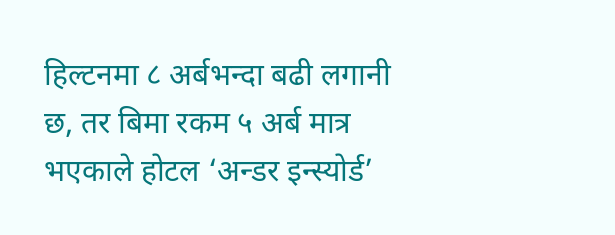हिल्टनमा ८ अर्बभन्दा बढी लगानी छ, तर बिमा रकम ५ अर्ब मात्र भएकाले होटल ‘अन्डर इन्स्योर्ड’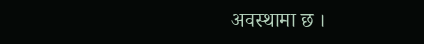अवस्थामा छ ।